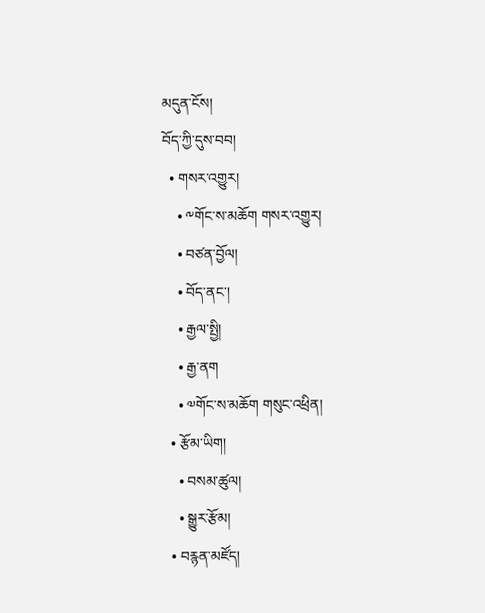མདུན་ངོས།
བོད་ཀྱི་དུས་བབ།
  • གསར་འགྱུར།
    • ༸གོང་ས་མཆོག གསར་འགྱུར།
    • བཙན་བྱོལ།
    • བོད་ནང་།
    • རྒྱལ་སྤྱི།
    • རྒྱ་ནག
    • ༧གོང་ས་མཆོག གསུང་འཕྲིན།
  • རྩོམ་ཡིག།
    • བསམ་ཚུལ།
    • སྒྱུར་རྩོམ།
  • བརྙན་མཛོད།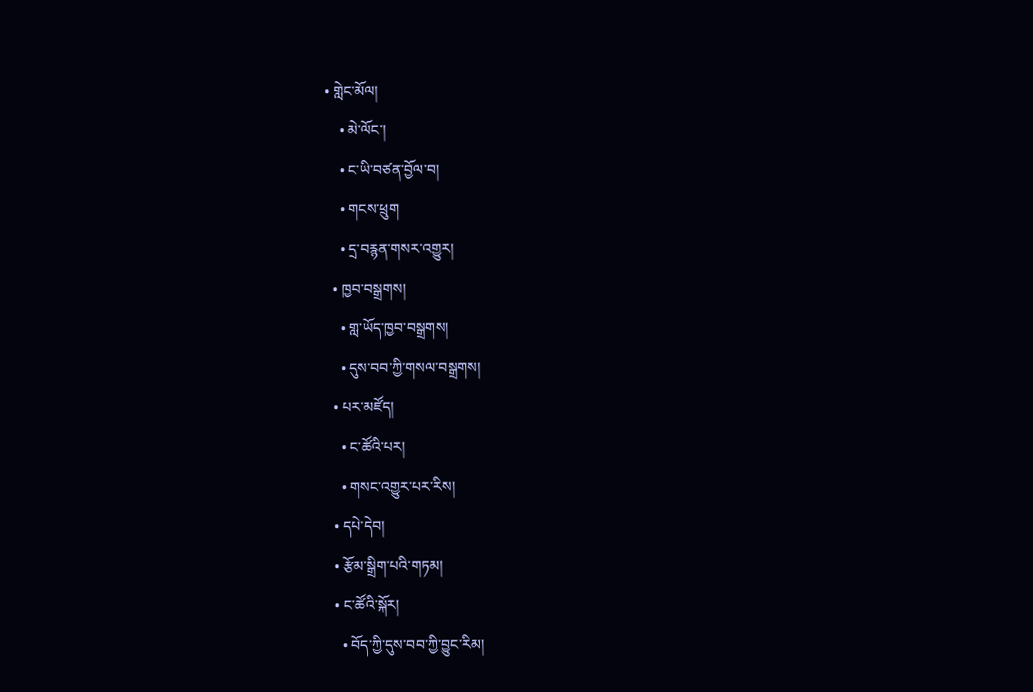• གླེང་མོལ།
    • མེ་ལོང་།
    • ང་ཡི་བཙན་བྱོལ་བ།
    • གངས་ཕྲུག
    • དྲ་བརྙན་གསར་འགྱུར།
  • ཁྱབ་བསྒྲགས།
    • གླ་ཡོད་ཁྱབ་བསྒྲགས།
    • དུས་བབ་ཀྱི་གསལ་བསྒྲགས།
  • པར་མཛོད།
    • ང་ཚོའི་པར།
    • གསང་འགྱུར་པར་རིས།
  • དཔེ་དེབ།
  • རྩོམ་སྒྲིག་པའི་གཏམ།
  • ང་ཚོའི་སྐོར།
    • བོད་ཀྱི་དུས་བབ་ཀྱི་བྱུང་རིམ།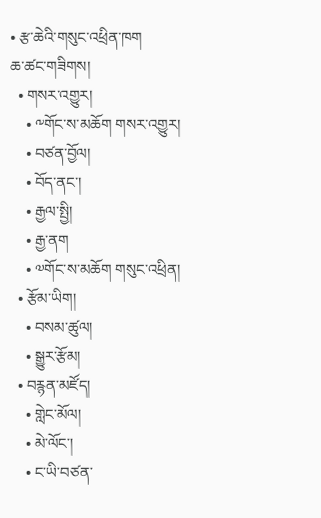• རྩ་ཆེའི་གསུང་འཕྲིན་ཁག
ཆ་ཚང་གཟིགས།
  • གསར་འགྱུར།
    • ༸གོང་ས་མཆོག གསར་འགྱུར།
    • བཙན་བྱོལ།
    • བོད་ནང་།
    • རྒྱལ་སྤྱི།
    • རྒྱ་ནག
    • ༧གོང་ས་མཆོག གསུང་འཕྲིན།
  • རྩོམ་ཡིག།
    • བསམ་ཚུལ།
    • སྒྱུར་རྩོམ།
  • བརྙན་མཛོད།
    • གླེང་མོལ།
    • མེ་ལོང་།
    • ང་ཡི་བཙན་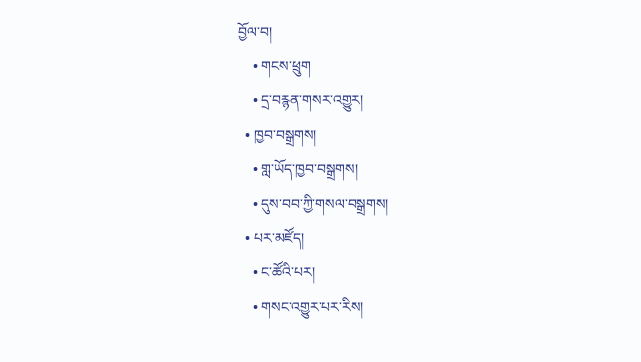བྱོལ་བ།
    • གངས་ཕྲུག
    • དྲ་བརྙན་གསར་འགྱུར།
  • ཁྱབ་བསྒྲགས།
    • གླ་ཡོད་ཁྱབ་བསྒྲགས།
    • དུས་བབ་ཀྱི་གསལ་བསྒྲགས།
  • པར་མཛོད།
    • ང་ཚོའི་པར།
    • གསང་འགྱུར་པར་རིས།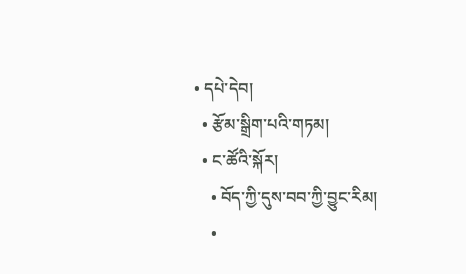• དཔེ་དེབ།
  • རྩོམ་སྒྲིག་པའི་གཏམ།
  • ང་ཚོའི་སྐོར།
    • བོད་ཀྱི་དུས་བབ་ཀྱི་བྱུང་རིམ།
    •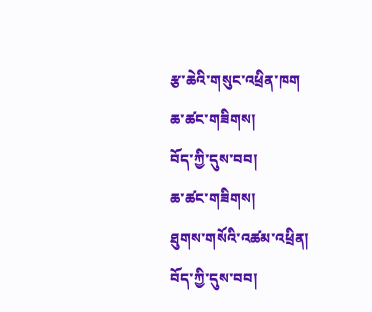རྩ་ཆེའི་གསུང་འཕྲིན་ཁག
ཆ་ཚང་གཟིགས།
བོད་ཀྱི་དུས་བབ།
ཆ་ཚང་གཟིགས།
ཐུགས་གསོའི་འཚམ་འཕྲིན།
བོད་ཀྱི་དུས་བབ།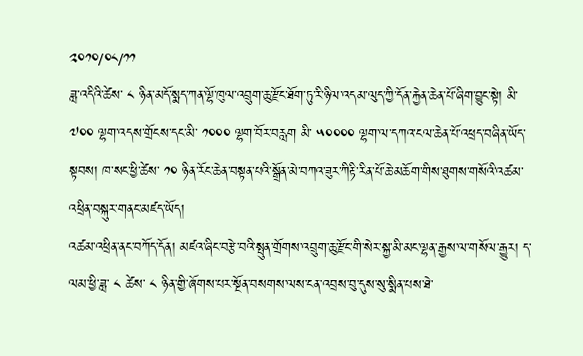༢༠༡༠/༠༨/༡༡
ཟླ་འདིའི་ཚེས་ ༨ ཉིན་མདོ་སྨད་ཀན་ལྷོ་ཁུལ་འབྲུག་ཆུ་རྫོང་ཐོག་ཏུ་རི་ཉིལ་འདམ་ལུད་ཀྱི་དོན་རྐྱེན་ཆེན་པོ་ཞིག་བྱུང་སྟེ། མི་ ༧༠༠ ལྷག་འདས་གྲོངས་དང་མི་ ༡༠༠༠ ལྷག་བོར་བརླག མི་ ༥༠༠༠༠ ལྷག་ལ་དཀའ་ངལ་ཆེན་པོ་འཕྲད་བཞིན་ཡོད་སྟབས། ཁ་སང་ཕྱི་ཚེས་ ༡༠ ཉིན་རོང་ཆེན་བསྟན་པའི་སྒྲོན་མེ་བཀའ་ཟུར་ཀིརྟི་རིན་པོ་ཆེ་མཆོག་གིས་ཐུགས་གསོའི་འཚམ་འཕྲིན་བསྐུར་གནང་མཛད་ཡོད།
འཚམ་འཕྲིན་ནང་བཀོད་དོན། མཛའ་ཞིང་བརྩེ་བའི་སྤུན་གྲོགས་འབྲུག་ཆུ་རྫོང་གི་སེར་སྐྱ་མི་མང་ལྷན་རྒྱས་ལ་གསོལ་རྒྱུར། ད་ལམ་ཕྱི་ཟླ་ ༨ ཚེས་ ༨ ཉིན་གྱི་ཞོགས་པར་སྔོན་བསགས་ལས་ངན་འབྲས་བུ་དུས་སུ་སྨིན་པས་ཐེ་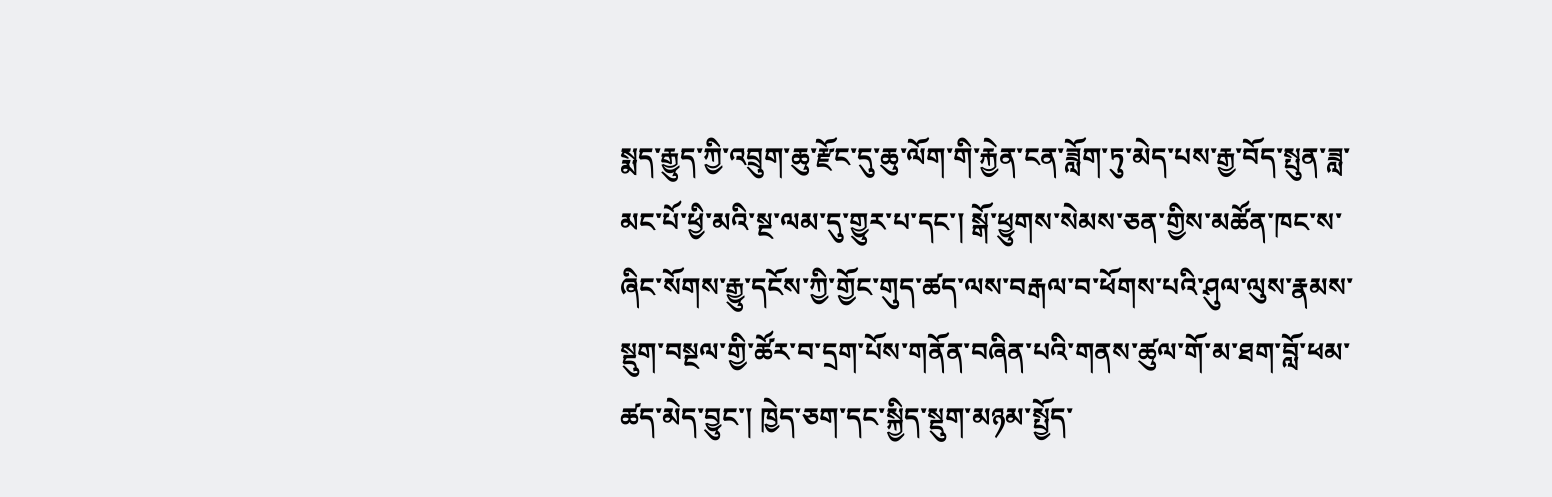སྨད་རྒྱུད་ཀྱི་འབྲུག་ཆུ་རྫོང་དུ་ཆུ་ལོག་གི་རྐྱེན་ངན་ཟློག་ཏུ་མེད་པས་རྒྱ་བོད་སྤུན་ཟླ་མང་པོ་ཕྱི་མའི་སྔ་ལམ་དུ་གྱུར་པ་དང་། སྒོ་ཕྱུགས་སེམས་ཅན་གྱིས་མཚོན་ཁང་ས་ཞིང་སོགས་རྒྱུ་དངོས་ཀྱི་གྱོང་གུད་ཚད་ལས་བརྒལ་བ་ཕོགས་པའི་ཤུལ་ལུས་རྣམས་སྡུག་བསྔལ་གྱི་ཚོར་བ་དྲག་པོས་གནོན་བཞིན་པའི་གནས་ཚུལ་གོ་མ་ཐག་བློ་ཕམ་ཚད་མེད་བྱུང་། ཁྱེད་ཅག་དང་སྐྱིད་སྡུག་མཉམ་སྤྱོད་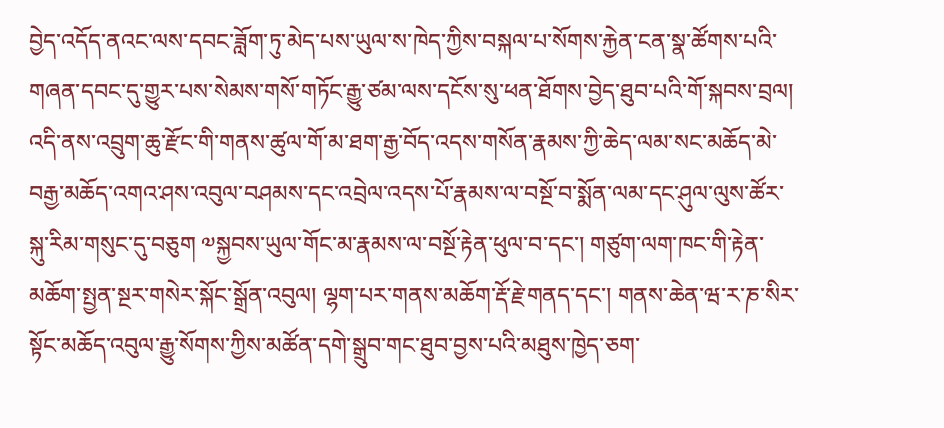བྱེད་འདོད་ནའང་ལས་དབང་ཟློག་ཏུ་མེད་པས་ཡུལ་ས་ཁེད་ཀྱིས་བསྐལ་པ་སོགས་རྐྱེན་ངན་སྣ་ཚོགས་པའི་གཞན་དབང་དུ་གྱུར་པས་སེམས་གསོ་གཏོང་རྒྱུ་ཙམ་ལས་དངོས་སུ་ཕན་ཐོགས་བྱེད་ཐུབ་པའི་གོ་སྐབས་བྲལ།
འདི་ནས་འབྲུག་ཆུ་རྫོང་གི་གནས་ཚུལ་གོ་མ་ཐག་རྒྱ་བོད་འདས་གསོན་རྣམས་ཀྱི་ཆེད་ལམ་སང་མཆོད་མེ་བརྒྱ་མཆོད་འགའ་ཤས་འབུལ་བཤམས་དང་འབྲེལ་འདས་པོ་རྣམས་ལ་བསྔོ་བ་སྨོན་ལམ་དང་ཤུལ་ལུས་ཚོར་སྐུ་རིམ་གསུང་དུ་བཅུག ༧སྐྱབས་ཡུལ་གོང་མ་རྣམས་ལ་བསྔོ་རྟེན་ཕུལ་བ་དང་། གཙུག་ལག་ཁང་གི་རྟེན་མཆོག་སྤྱན་སྔར་གསེར་སྐོང་སྒྲོན་འབུལ། ལྷག་པར་གནས་མཆོག་རྡོ་རྗེ་གནད་དང་། གནས་ཆེན་ཝ་ར་ཎ་སིར་སྟོང་མཆོད་འབུལ་རྒྱུ་སོགས་ཀྱིས་མཚོན་དགེ་སྒྲུབ་གང་ཐུབ་བྱས་པའི་མཐུས་ཁྱེད་ཅག་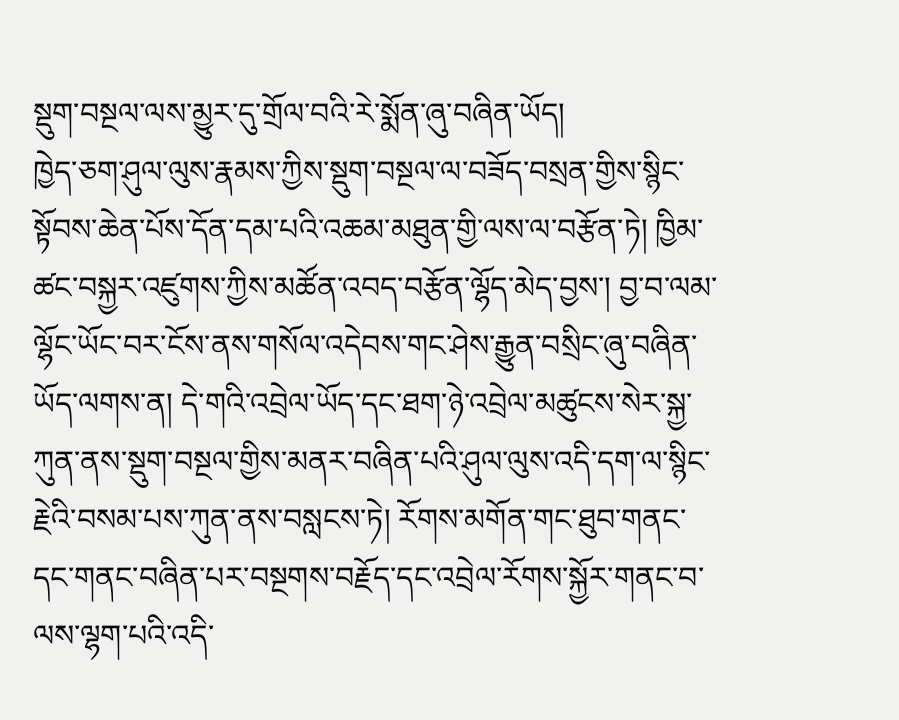སྡུག་བསྔལ་ལས་མྱུར་དུ་གྲོལ་བའི་རེ་སྨོན་ཞུ་བཞིན་ཡོད།
ཁྱེད་ཅག་ཤུལ་ལུས་རྣམས་ཀྱིས་སྡུག་བསྔལ་ལ་བཟོད་བསྲན་གྱིས་སྙིང་སྟོབས་ཆེན་པོས་དོན་དམ་པའི་འཆམ་མཐུན་གྱི་ལས་ལ་བརྩོན་ཏེ། ཁྱིམ་ཚང་བསྐྱར་འཛུགས་ཀྱིས་མཚོན་འབད་བརྩོན་ལྷོད་མེད་བྱས་། བྱ་བ་ལམ་ལྷོང་ཡོང་བར་ངོས་ནས་གསོལ་འདེབས་གང་ཤེས་རྒྱུན་བསྲིང་ཞུ་བཞིན་ཡོད་ལགས་ན། དེ་གའི་འབྲེལ་ཡོད་དང་ཐག་ཉེ་འབྲེལ་མཚུངས་སེར་སྐྱ་ཀུན་ནས་སྡུག་བསྔལ་གྱིས་མནར་བཞིན་པའི་ཤུལ་ལུས་འདི་དག་ལ་སྙིང་རྗེའི་བསམ་པས་ཀུན་ནས་བསླངས་ཏེ། རོགས་མགོན་གང་ཐུབ་གནང་དང་གནང་བཞིན་པར་བསྔགས་བརྗོད་དང་འབྲེལ་རོགས་སྐྱོར་གནང་བ་ལས་ལྷག་པའི་འདི་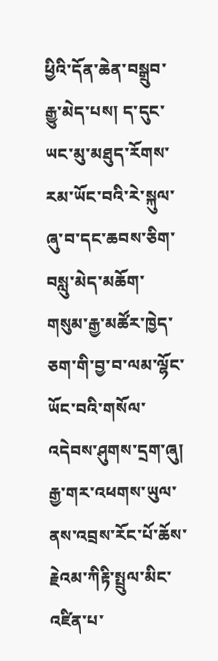ཕྱིའི་དོན་ཆེན་བསྒྲུབ་རྒྱུ་མེད་པས། ད་དུང་ཡང་མུ་མཐུད་རོགས་རམ་ཡོང་བའི་རེ་སྐུལ་ཞུ་བ་དང་ཆབས་ཅིག་བསླུ་མེད་མཆོག་གསུམ་རྒྱ་མཚོར་ཁྱེད་ཅག་གི་བྱ་བ་ལམ་ལྷོང་ཡོང་བའི་གསོལ་འདེབས་ཤུགས་དྲག་ཞུ། རྒྱ་གར་འཕགས་ཡུལ་ནས་འབྲས་རོང་པོ་ཆོས་རྗེའམ་ཀིརྟི་སྤྲུལ་མིང་འཛིན་པ་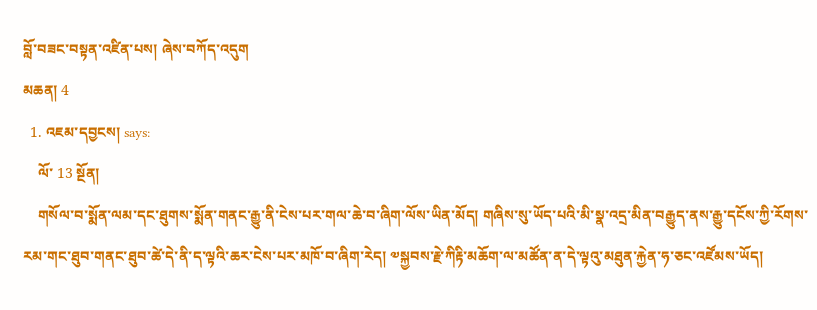བློ་བཟང་བསྟན་འཛིན་པས། ཞེས་བཀོད་འདུག
མཆན། 4
  1. འཇམ་དབྱངས། says:
    ལོ་ 13 སྔོན།
    གསོལ་བ་སྨོན་ལམ་དང་ཐུགས་སྨོན་གནང་རྒྱུ་ནི་ངེས་པར་གལ་ཆེ་བ་ཞིག་ལོས་ཡིན་མོད། གཞིས་སུ་ཡོད་པའི་མི་སྣ་འདྲ་མིན་བརྒྱུད་ནས་རྒྱུ་དངོས་ཀྱི་རོགས་རམ་གང་ཐུབ་གནང་ཐུབ་ཚེ་དེ་ནི་ད་ལྟའི་ཆར་ངེས་པར་མཁོ་བ་ཞིག་རེད། ༧སྐྱབས་རྗེ་ཀིརྟི་མཆོག་ལ་མཚོན་ན་དེ་ལྟའུ་མཐུན་རྐྱེན་ཧ་ཅང་འཛོམས་ཡོད།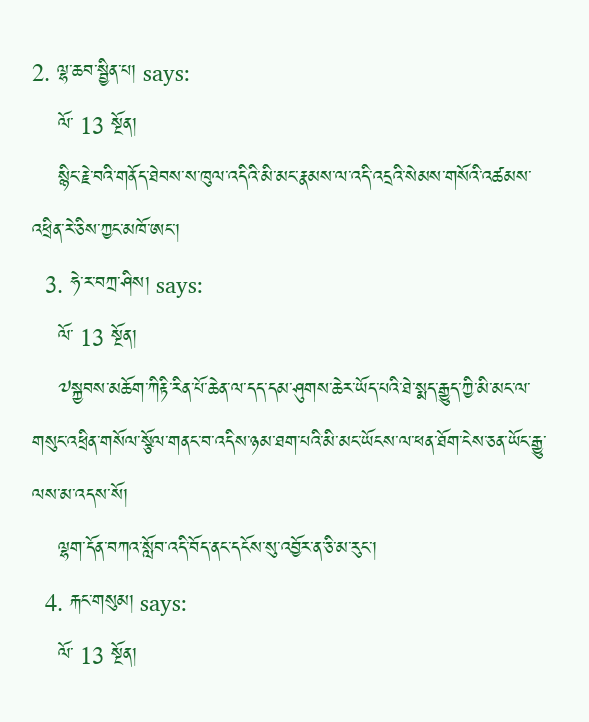2. ལྷ་ཆབ་སྦྱིན་པ། says:
    ལོ་ 13 སྔོན།
    སྙིང་རྗེ་བའི་གནོད་ཐེབས་ས་ཁུལ་འདིའི་མི་མང་རྣམས་ལ་འདི་འདྲའི་སེམས་གསོའི་འཚམས་འཕྲིན་རེ་ཅིས་ཀྱང་མཁོ་ཨང་།
  3. ཧེ་ར་བཀྲ་ཤིས། says:
    ལོ་ 13 སྔོན།
    ༧སྐྱབས་མཆོག་ཀིརྟི་རིན་པོ་ཆེན་ལ་དད་དམ་ཤུགས་ཆེར་ཡོད་པའི་ཐེ་སྨད་རྒྱུད་ཀྱི་མི་མང་ལ་གསུང་འཕྲིན་གསོལ་སྩོལ་གནང་བ་འདིས་ཉམ་ཐག་པའི་མི་མང་ཡོངས་ལ་ཕན་ཐོག་ངེས་ཅན་ཡོང་རྒྱུ་ལས་མ་འདས་སོ།
    ལྷག་དོན་བཀའ་སློབ་འདི་བོད་ནང་དངོས་སུ་འབྱོར་ན་ཅི་མ་རུང་།
  4. རྐང་གསུམ། says:
    ལོ་ 13 སྔོན།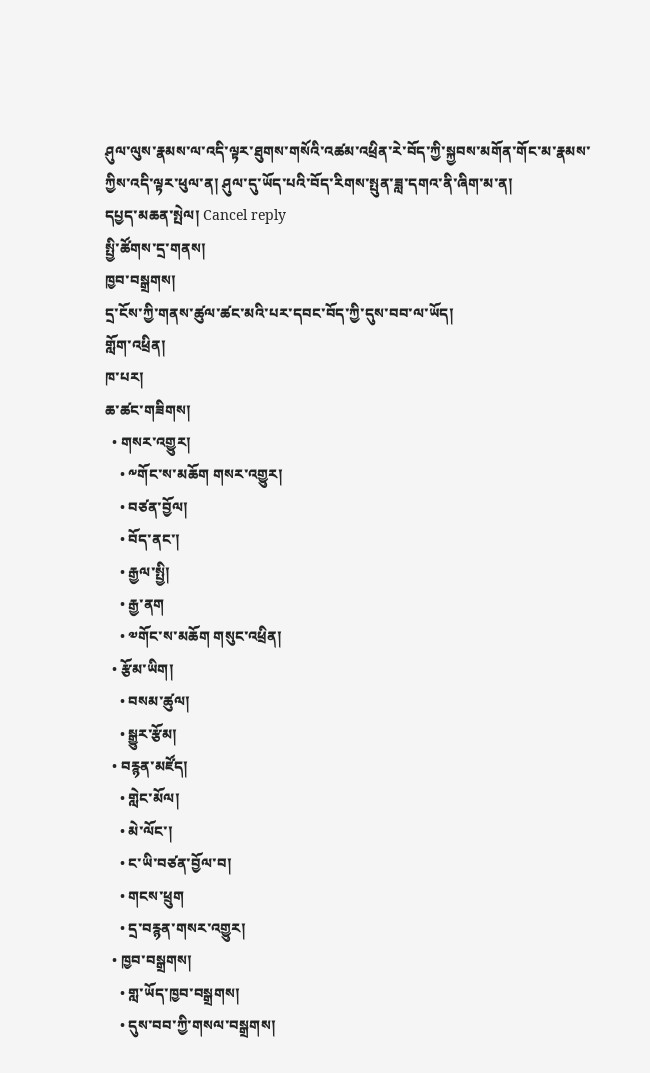ཤུལ་ལུས་རྣམས་ལ་འདི་ལྟར་ཐུགས་གསོའི་འཚམ་འཕྲིན་རེ་བོད་ཀྱི་སྐྱབས་མགོན་གོང་མ་རྣམས་ཀྱིས་འདི་ལྟར་ཕུལ་ན། ཤུལ་དུ་ཡོད་པའི་བོད་རིགས་སྤུན་ཟླ་དགའ་ནི་ཞིག་མ་ན།
དཔྱད་མཆན་སྤེལ། Cancel reply
སྤྱི་ཚོགས་དྲ་གནས།
ཁྱབ་བསྒྲགས།
དྲ་ངོས་ཀྱི་གནས་ཚུལ་ཚང་མའི་པར་དབང་བོད་ཀྱི་དུས་བབ་ལ་ཡོད།
གློག་འཕྲིན།
ཁ་པར།
ཆ་ཚང་གཟིགས།
  • གསར་འགྱུར།
    • ༸གོང་ས་མཆོག གསར་འགྱུར།
    • བཙན་བྱོལ།
    • བོད་ནང་།
    • རྒྱལ་སྤྱི།
    • རྒྱ་ནག
    • ༧གོང་ས་མཆོག གསུང་འཕྲིན།
  • རྩོམ་ཡིག།
    • བསམ་ཚུལ།
    • སྒྱུར་རྩོམ།
  • བརྙན་མཛོད།
    • གླེང་མོལ།
    • མེ་ལོང་།
    • ང་ཡི་བཙན་བྱོལ་བ།
    • གངས་ཕྲུག
    • དྲ་བརྙན་གསར་འགྱུར།
  • ཁྱབ་བསྒྲགས།
    • གླ་ཡོད་ཁྱབ་བསྒྲགས།
    • དུས་བབ་ཀྱི་གསལ་བསྒྲགས།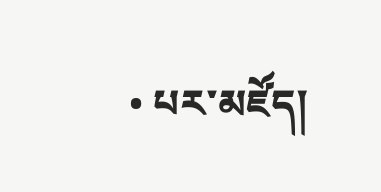• པར་མཛོད།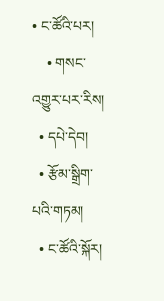• ང་ཚོའི་པར།
    • གསང་འགྱུར་པར་རིས།
  • དཔེ་དེབ།
  • རྩོམ་སྒྲིག་པའི་གཏམ།
  • ང་ཚོའི་སྐོར།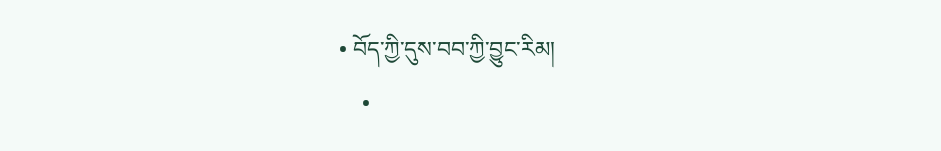• བོད་ཀྱི་དུས་བབ་ཀྱི་བྱུང་རིམ།
    •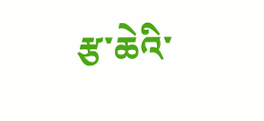རྩ་ཆེའི་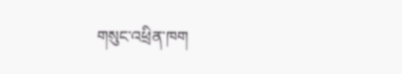གསུང་འཕྲིན་ཁག